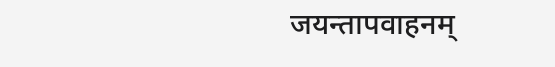जयन्तापवाहनम्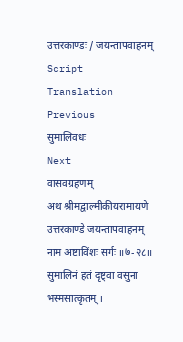उत्तरकाण्डः / जयन्तापवाहनम्
Script
Translation
Previous
सुमालिवधः
Next
वासवग्रहणम्
अथ श्रीमद्वाल्मीकीयरामायणे उत्तरकाण्डे जयन्तापवाहनम् नाम अष्टाविंशः सर्गः ॥७-२८॥
सुमालिनं हतं दृष्ट्वा वसुना भस्मसात्कृतम् ।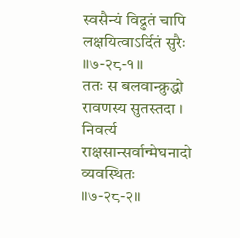स्वसैन्यं विद्रुतं चापि लक्षयित्वाऽर्दितं सुरैः ॥७-२८-१॥
ततः स बलवान्क्रुद्धो रावणस्य सुतस्तदा ।
निवर्त्य राक्षसान्सर्वान्मेघनादो व्यवस्थितः ॥७-२८-२॥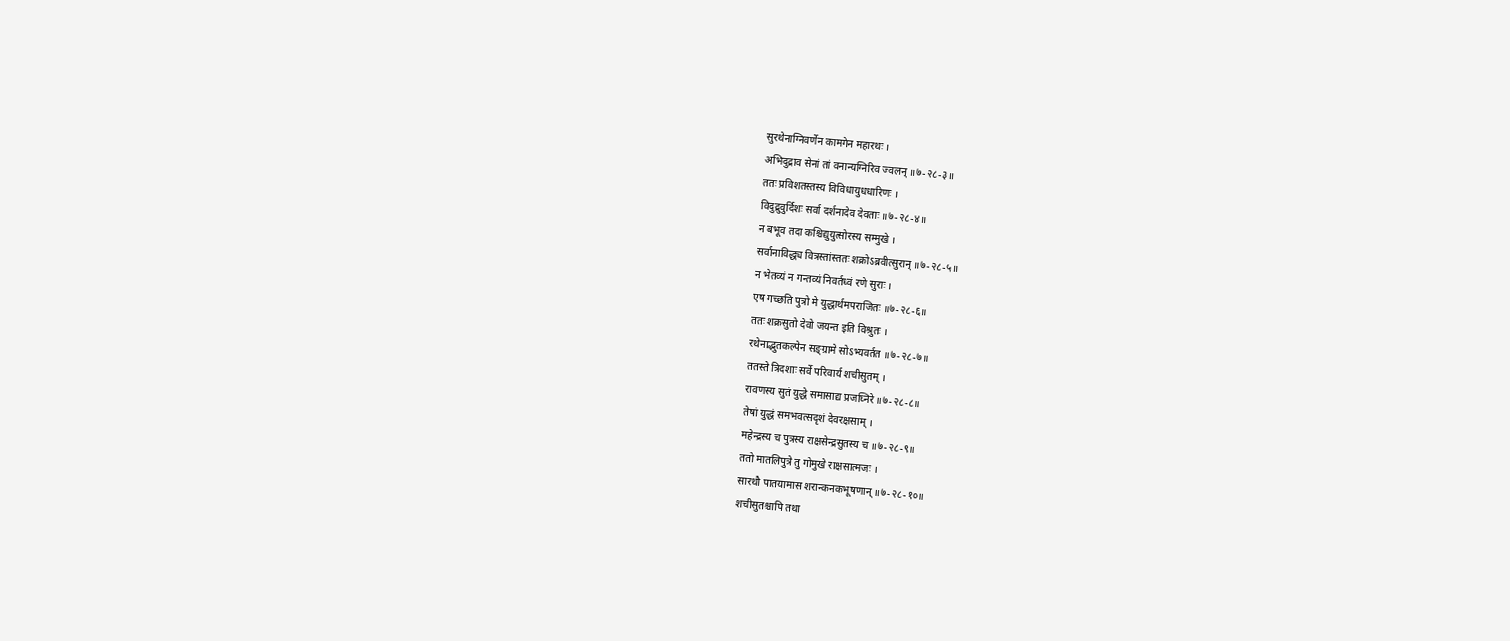सुरथेनाग्निवर्णेन कामगेन महारथः ।
अभिदुद्राव सेनां तां वनान्यग्निरिव ज्वलन् ॥७-२८-३॥
ततः प्रविशतस्तस्य विविधायुधधारिणः ।
विदुद्रुवुर्दिशः सर्वा दर्शनादेव देवताः ॥७-२८-४॥
न बभूव तदा कश्चिद्युयुत्सोरस्य सम्मुखे ।
सर्वानाविद्ध्य वित्रस्तांस्ततः शक्रोऽब्रवीत्सुरान् ॥७-२८-५॥
न भेतव्यं न गन्तव्यं निवर्तध्वं रणे सुराः ।
एष गच्छति पुत्रो मे युद्धार्थमपराजितः ॥७-२८-६॥
ततः शक्रसुतो देवो जयन्त इति विश्रुतः ।
रथेनाद्भुतकल्पेन सङ्ग्रामे सोऽभ्यवर्तत ॥७-२८-७॥
ततस्ते त्रिदशाः सर्वे परिवार्य शचीसुतम् ।
रावणस्य सुतं युद्धे समासाद्य प्रजघ्निरे ॥७-२८-८॥
तेषां युद्धं समभवत्सदृशं देवरक्षसाम् ।
महेन्द्रस्य च पुत्रस्य राक्षसेन्द्रसुतस्य च ॥७-२८-९॥
ततो मातलिपुत्रे तु गोमुखे राक्षसात्मजः ।
सारथौ पातयामास शरान्कनकभूषणान् ॥७-२८-१०॥
शचीसुतश्चापि तथा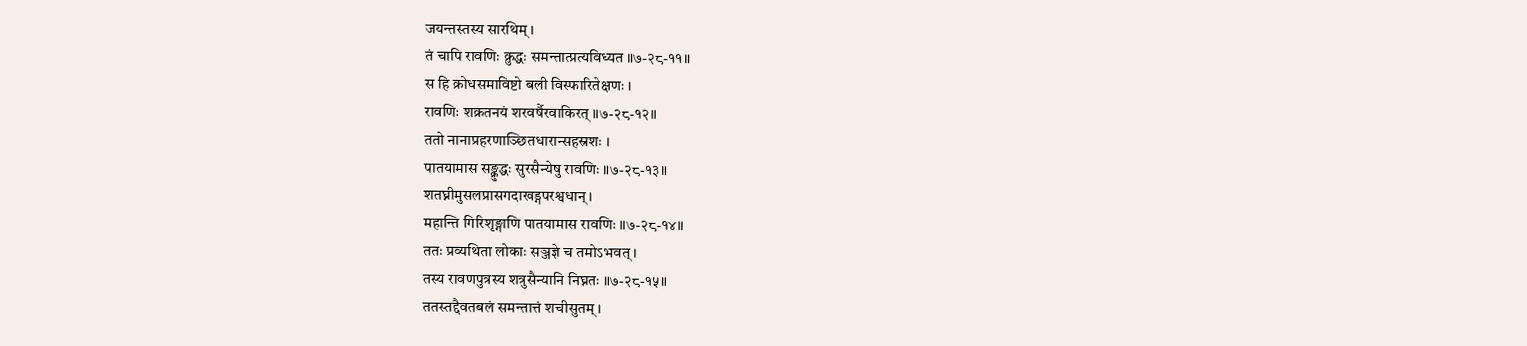जयन्तस्तस्य सारथिम् ।
तं चापि रावणिः क्रुद्धः समन्तात्प्रत्यविध्यत ॥७-२८-११॥
स हि क्रोधसमाविष्टो बली विस्फारितेक्षणः ।
रावणिः शक्रतनयं शरवर्षैरवाकिरत् ॥७-२८-१२॥
ततो नानाप्रहरणाञ्छितधारान्सहस्रशः ।
पातयामास सङ्क्रुद्धः सुरसैन्येषु रावणिः ॥७-२८-१३॥
शतघ्नीमुसलप्रासगदाखड्गपरश्वधान् ।
महान्ति गिरिशृङ्गाणि पातयामास रावणिः ॥७-२८-१४॥
ततः प्रव्यथिता लोकाः सञ्जज्ञे च तमोऽभवत् ।
तस्य रावणपुत्रस्य शत्रुसैन्यानि निघ्नतः ॥७-२८-१५॥
ततस्तद्दैवतबलं समन्तात्तं शचीसुतम् ।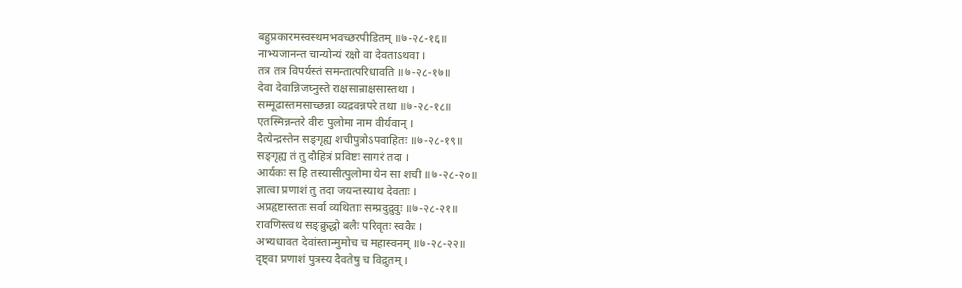बहुप्रकारमस्वस्थमभवच्छरपीडितम् ॥७-२८-१६॥
नाभ्यजानन्त चान्योन्यं रक्षो वा देवताऽथवा ।
तत्र तत्र विपर्यस्तं समन्तात्परिधावति ॥७-२८-१७॥
देवा देवान्निजघ्नुस्ते राक्षसान्राक्षसास्तथा ।
सम्मूढास्तमसाच्छन्ना व्यद्रवन्नपरे तथा ॥७-२८-१८॥
एतस्मिन्नन्तरे वीरः पुलोमा नाम वीर्यवान् ।
दैत्येन्द्रस्तेन सङ्गृह्य शचीपुत्रोऽपवाहितः ॥७-२८-१९॥
सङ्गृह्य तं तु दौहित्रं प्रविष्टः सागरं तदा ।
आर्यकः स हि तस्यासीत्पुलोमा येन सा शची ॥७-२८-२०॥
ज्ञात्वा प्रणाशं तु तदा जयन्तस्याथ देवताः ।
अप्रहृष्टास्ततः सर्वा व्यथिताः सम्प्रदुद्रुवुः ॥७-२८-२१॥
रावणिस्त्वथ सङ्क्रुद्धो बलैः परिवृतः स्वकैः ।
अभ्यधावत देवांस्तान्मुमोच च महास्वनम् ॥७-२८-२२॥
दृष्ट्वा प्रणाशं पुत्रस्य दैवतेषु च विद्रुतम् ।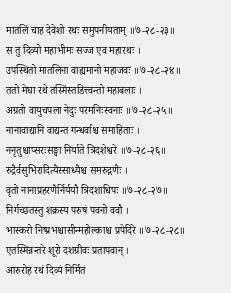मातलिं चाह देवेशो रथः समुपनीयताम् ॥७-२८-२३॥
स तु दिव्यो महाभीमः सज्ज एव महारथः ।
उपस्थितो मातलिना वाह्यमानो महाजवः ॥७-२८-२४॥
ततो मेघा रथे तस्मिंस्तडित्त्वन्तो महाबलाः ।
अग्रतो वायुचपला नेदुः परमनिःस्वनाः ॥७-२८-२५॥
नानावाद्यानि वाद्यन्त गन्धर्वाश्च समाहिताः ।
ननृतुश्चाप्सरःसङ्घा निर्याते त्रिदशेश्वरे ॥७-२८-२६॥
रुद्रैर्वसुभिरादित्यैस्साध्यैश्च समरुद्गणैः ।
वृतो नानाप्रहरणैर्निर्ययौ त्रिदशाधिपः ॥७-२८-२७॥
निर्गच्छतस्तु शक्रस्य परुषं पवनो ववौ ।
भास्करो निष्प्रभश्चासीन्महोल्काश्च प्रपेदिरे ॥७-२८-२८॥
एतस्मिन्नन्तरे शूरो दशग्रीवः प्रतापवान् ।
आरुरोह रथं दिव्यं निर्मितं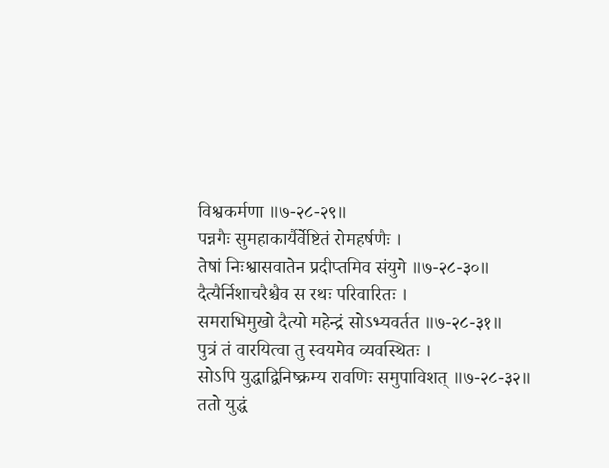विश्वकर्मणा ॥७-२८-२९॥
पन्नगैः सुमहाकार्यैर्वेष्टितं रोमहर्षणैः ।
तेषां निःश्वासवातेन प्रदीप्तमिव संयुगे ॥७-२८-३०॥
दैत्यैर्निशाचरैश्चैव स रथः परिवारितः ।
समराभिमुखो दैत्यो महेन्द्रं सोऽभ्यवर्तत ॥७-२८-३१॥
पुत्रं तं वारयित्वा तु स्वयमेव व्यवस्थितः ।
सोऽपि युद्धाद्विनिष्क्रम्य रावणिः समुपाविशत् ॥७-२८-३२॥
ततो युद्धं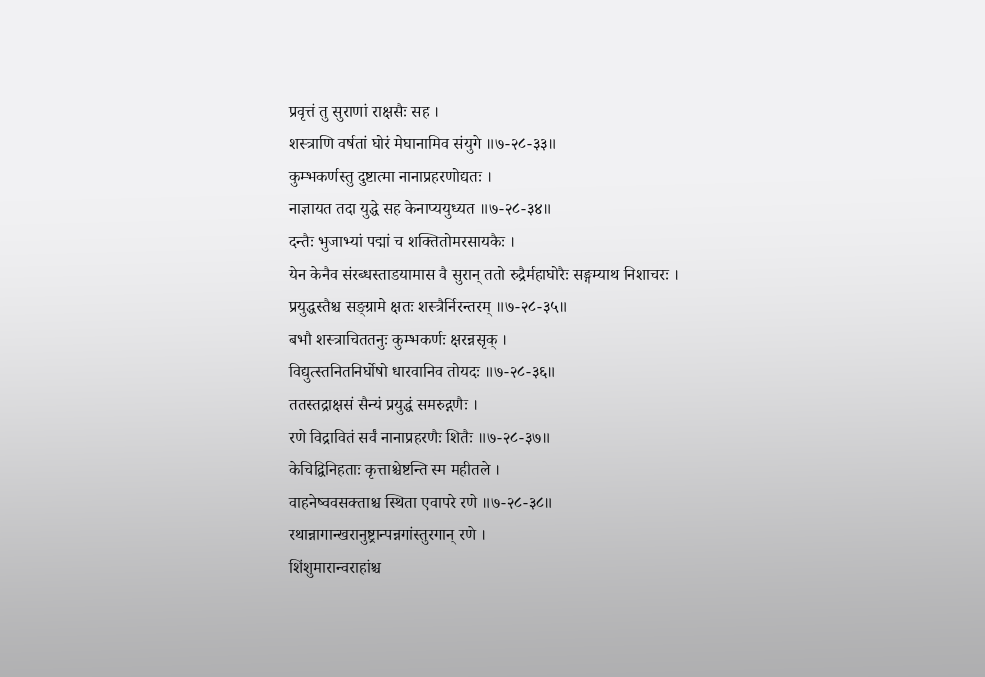प्रवृत्तं तु सुराणां राक्षसैः सह ।
शस्त्राणि वर्षतां घोरं मेघानामिव संयुगे ॥७-२८-३३॥
कुम्भकर्णस्तु दुष्टात्मा नानाप्रहरणोद्यतः ।
नाज्ञायत तदा युद्धे सह केनाप्ययुध्यत ॥७-२८-३४॥
दन्तैः भुजाभ्यां पद्मां च शक्तितोमरसायकैः ।
येन केनैव संरब्धस्ताडयामास वै सुरान् ततो रुद्रैर्महाघोरैः सङ्गम्याथ निशाचरः ।
प्रयुद्धस्तैश्च सङ्ग्रामे क्षतः शस्त्रैर्निरन्तरम् ॥७-२८-३५॥
बभौ शस्त्राचिततनुः कुम्भकर्णः क्षरन्नसृक् ।
विद्युत्स्तनितनिर्घोषो धारवानिव तोयदः ॥७-२८-३६॥
ततस्तद्राक्षसं सैन्यं प्रयुद्धं समरुद्गणैः ।
रणे विद्रावितं सर्वं नानाप्रहरणैः शितैः ॥७-२८-३७॥
केचिद्विनिहताः कृत्ताश्चेष्टन्ति स्म महीतले ।
वाहनेष्ववसक्ताश्च स्थिता एवापरे रणे ॥७-२८-३८॥
रथान्नागान्खरानुष्ट्रान्पन्नगांस्तुरगान् रणे ।
शिंशुमारान्वराहांश्च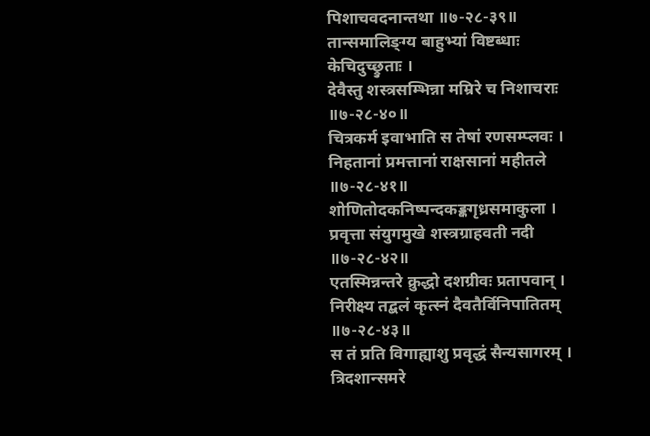पिशाचवदनान्तथा ॥७-२८-३९॥
तान्समालिङ्ग्य बाहुभ्यां विष्टब्धाः केचिदुच्छ्रुताः ।
देवैस्तु शस्त्रसम्भिन्ना मम्रिरे च निशाचराः ॥७-२८-४०॥
चित्रकर्म इवाभाति स तेषां रणसम्प्लवः ।
निहतानां प्रमत्तानां राक्षसानां महीतले ॥७-२८-४१॥
शोणितोदकनिष्पन्दकङ्कगृध्रसमाकुला ।
प्रवृत्ता संयुगमुखे शस्त्रग्राहवती नदी ॥७-२८-४२॥
एतस्मिन्नन्तरे क्रुद्धो दशग्रीवः प्रतापवान् ।
निरीक्ष्य तद्बलं कृत्स्नं दैवतैर्विनिपातितम् ॥७-२८-४३॥
स तं प्रति विगाह्याशु प्रवृद्धं सैन्यसागरम् ।
त्रिदशान्समरे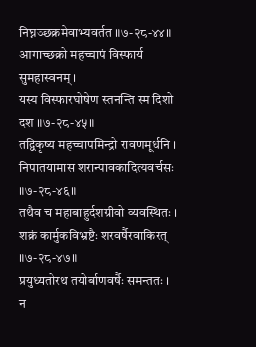निघ्नञ्छक्रमेवाभ्यवर्तत ॥७-२८-४४॥
आगाच्छक्रो महच्चापं विस्फार्य सुमहास्वनम् ।
यस्य विस्फारघोषेण स्तनन्ति स्म दिशो दश ॥७-२८-४५॥
तद्विकृष्य महच्चापमिन्द्रो रावणमूर्धनि ।
निपातयामास शरान्पावकादित्यवर्चसः ॥७-२८-४६॥
तथैव च महाबाहुर्दशग्रीवो व्यवस्थितः ।
शक्रं कार्मुकविभ्रष्टैः शरवर्षैरवाकिरत् ॥७-२८-४७॥
प्रयुध्यतोरथ तयोर्बाणवर्षैः समन्ततः ।
न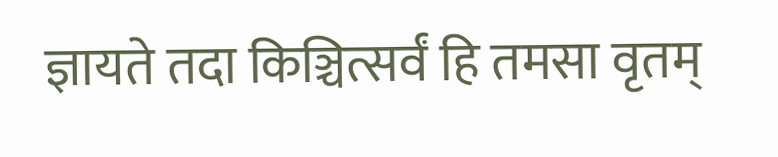ज्ञायते तदा किञ्चित्सर्वं हि तमसा वृतम्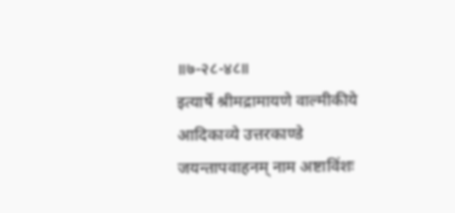॥७-२८-४८॥
इत्यार्षे श्रीमद्रामायणे वाल्मीकीये आदिकाव्ये उत्तरकाण्डे जयन्तापवाहनम् नाम अष्टाविंशः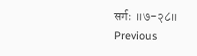सर्गः ॥७-२८॥
Previous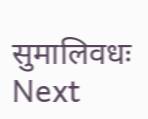सुमालिवधः
Next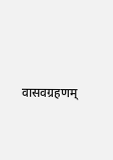वासवग्रहणम्